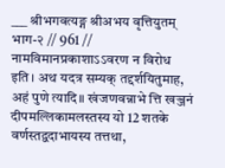___ श्रीभगवत्यङ्ग श्रीअभय वृत्तियुतम् भाग-२ // 961 // नामविमानप्रकाशाऽऽवरण न विरोध इति। अथ यदत्र सम्यक् तद्दर्शयितुमाह, अहं पुणे त्यादि॥ खंजणवन्नाभे त्ति खञ्जनं दीपमल्लिकामलस्तस्य यो 12 शतके वर्णस्तद्वदाभायस्य तत्तथा,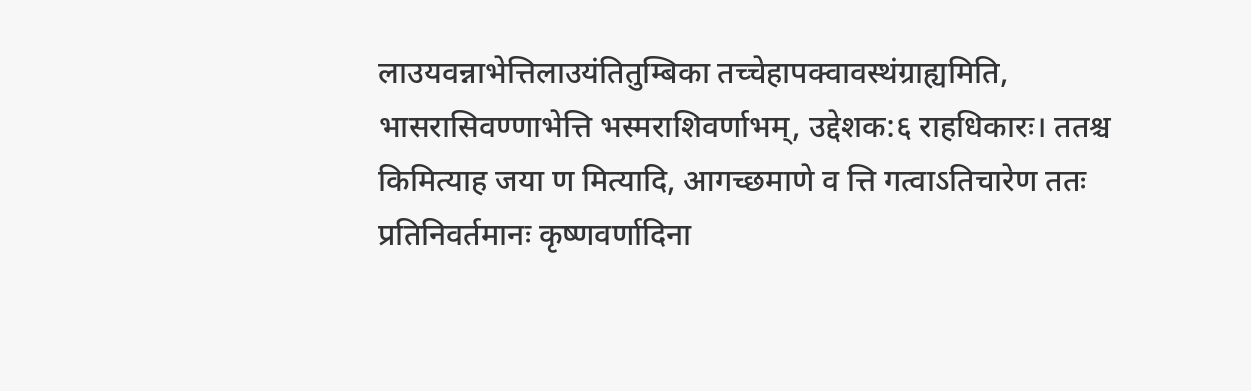लाउयवन्नाभेत्तिलाउयंतितुम्बिका तच्चेहापक्वावस्थंग्राह्यमिति, भासरासिवण्णाभेत्ति भस्मराशिवर्णाभम्, उद्देशक:६ राहधिकारः। ततश्च किमित्याह जया ण मित्यादि, आगच्छमाणे व त्ति गत्वाऽतिचारेण ततः प्रतिनिवर्तमानः कृष्णवर्णादिना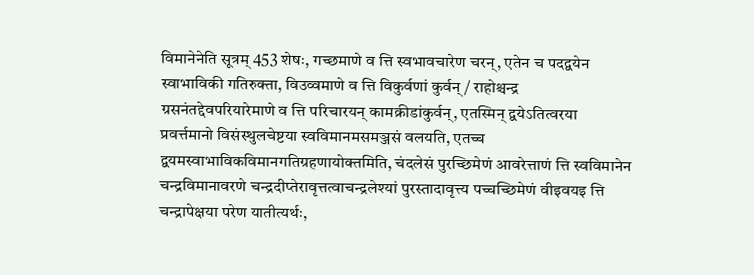विमानेनेति सूत्रम् 453 शेषः, गच्छमाणे व त्ति स्वभावचारेण चरन्, एतेन च पदद्वयेन स्वाभाविकी गतिरुक्ता, विउव्वमाणे व त्ति विकुर्वणां कुर्वन् / राहोश्चन्द्र ग्रसनंतद्देवपरियारेमाणे व त्ति परिचारयन् कामक्रीडांकुर्वन्, एतस्मिन् द्वयेऽतित्वरया प्रवर्त्तमानो विसंस्थुलचेष्टया स्वविमानमसमञ्जसं वलयति, एतच्च द्वयमस्वाभाविकविमानगतिग्रहणायोक्तमिति, चंदलेसं पुरच्छिमेणं आवरेत्ताणं त्ति स्वविमानेन चन्द्रविमानावरणे चन्द्रदीप्तेरावृत्तत्वाचन्द्रलेश्यां पुरस्तादावृत्त्य पच्चच्छिमेणं वीइवयइ त्ति चन्द्रापेक्षया परेण यातीत्यर्थः,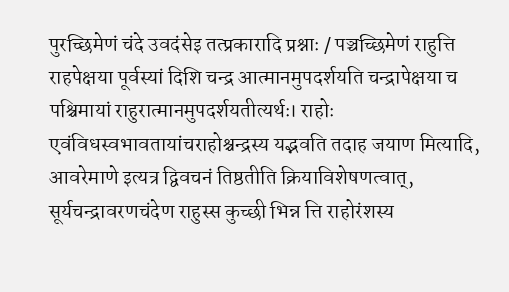पुरच्छिमेणं चंदे उवदंसेइ तत्प्रकारादि प्रश्नाः / पञ्चच्छिमेणं राहुत्ति राहपेक्षया पूर्वस्यां दिशि चन्द्र आत्मानमुपदर्शयति चन्द्रापेक्षया च पश्चिमायां राहुरात्मानमुपदर्शयतीत्यर्थः। राहोः एवंविधस्वभावतायांचराहोश्चन्द्रस्य यद्भवति तदाह जयाण मित्यादि, आवरेमाणे इत्यत्र द्विवचनं तिष्ठतीति क्रियाविशेषणत्वात्, सूर्यचन्द्रावरणचंदेण राहुस्स कुच्छी भिन्न त्ति राहोरंशस्य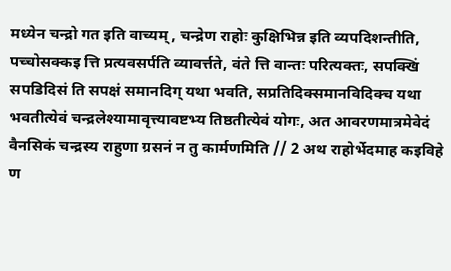मध्येन चन्द्रो गत इति वाच्यम्, चन्द्रेण राहोः कुक्षिभिन्न इति व्यपदिशन्तीति, पच्चोसक्कइ त्ति प्रत्यवसर्पति व्यावर्त्तते, वंते त्ति वान्तः परित्यक्तः, सपक्खिं सपडिदिसं ति सपक्षं समानदिग् यथा भवति, सप्रतिदिक्समानविदिक्च यथा भवतीत्येवं चन्द्रलेश्यामावृत्त्यावष्टभ्य तिष्ठतीत्येवं योगः, अत आवरणमात्रमेवेदं वैनसिकं चन्द्रस्य राहुणा ग्रसनं न तु कार्मणमिति // 2 अथ राहोर्भेदमाह कइविहे ण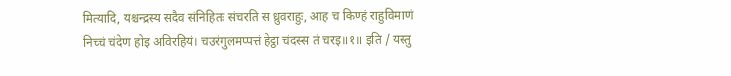मित्यादि, यश्चन्द्रस्य सदैव संनिहितः संचरति स ध्रुवराहुः, आह च किण्हं राहुविमाणं निच्चं चंदेण होइ अविरहियं। चउरंगुलमप्पत्तं हेट्ठा चंदस्स तं चरइ॥१॥ इति / यस्तु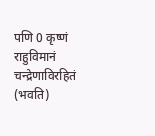पणि 0 कृष्णं राहुविमानं चन्द्रेणाविरहितं (भवति)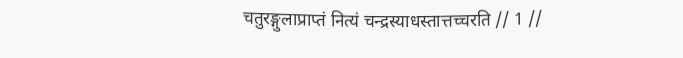चतुरङ्गुलाप्राप्तं नित्यं चन्द्रस्याधस्तात्तच्चरति // 1 //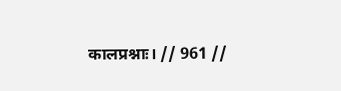कालप्रश्नाः। // 961 //